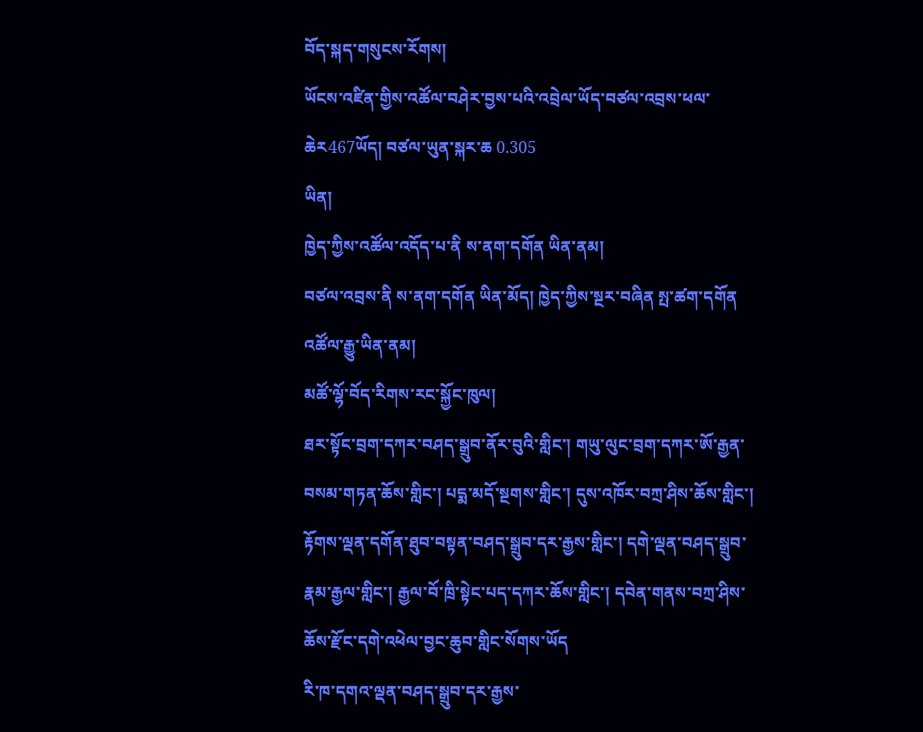བོད་སྐད་གསུངས་རོགས།
ཡོངས་འཛིན་གྱིས་འཚོལ་བཤེར་བྱས་པའི་འབྲེལ་ཡོད་བཙལ་འབྲས་ཕལ་ཆེར467ཡོད། བཙལ་ཡུན་སྐར་ཆ 0.305
ཡིན།
ཁྱེད་ཀྱིས་འཚོལ་འདོད་པ་ནི ས་ནག་དགོན ཡིན་ནམ།
བཙལ་འབྲས་ནི ས་ནག་དགོན ཡིན་མོད། ཁྱེད་ཀྱིས་སྔར་བཞིན སྤ་ཚག་དགོན འཚོལ་རྒྱུ་ཡིན་ནམ།
མཚོ་ལྷོ་བོད་རིགས་རང་སྐྱོང་ཁུལ།
ཐར་སྟོང་བྲག་དཀར་བཤད་སྒྲུབ་ནོར་བུའི་གླིང་། གཡུ་ལུང་བྲག་དཀར་ཨོ་རྒྱན་བསམ་གཏན་ཆོས་གླིང་། པདྨ་མདོ་སྔགས་གླིང་། དུས་འཁོར་བཀྲ་ཤིས་ཆོས་གླིང་། རྟོགས་ལྡན་དགོན་ཐུབ་བསྟན་བཤད་སྒྲུབ་དར་རྒྱས་གླིང་། དགེ་ལྡན་བཤད་སྒྲུབ་རྣམ་རྒྱལ་གླིང་། རྒྱལ་བོ་ཁྲི་སྟེང་པད་དཀར་ཆོས་གླིང་། དབེན་གནས་བཀྲ་ཤིས་ཆོས་རྫོང་དགེ་འཕེལ་བྱང་ཆུབ་གླིང་སོགས་ཡོད
རི་ཁ་དགའ་ལྡན་བཤད་སྒྲུབ་དར་རྒྱས་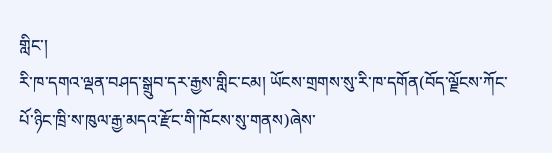གླིང་།
རི་ཁ་དགའ་ལྡན་བཤད་སྒྲུབ་དར་རྒྱས་གླིང་ངམ། ཡོངས་གྲགས་སུ་རི་ཁ་དགོན(བོད་ལྗོངས་ཀོང་པོ་ཉིང་ཁྲི་ས་ཁུལ་རྒྱ་མདའ་རྫོང་གི་ཁོངས་སུ་གནས)ཞེས་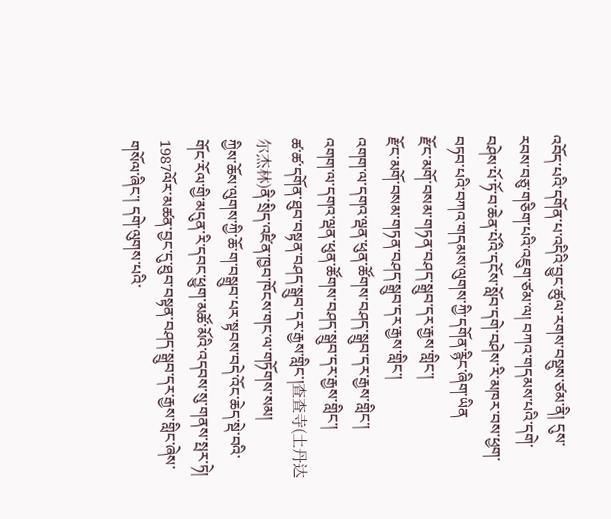འབོད་པའི་དགོན་པ་འདིའི་བྱུང་ཚུལ་རགས་བསྡུས་ཙམ་ནི། དུས་རབས་བཅུ་གཅིག་པའི་འཇུག་ཙམ་ལ། བཀའ་གདམས་པའི་དགེ་བཤེས་པོ་ཏོ་བ་ཆེན་པོའི་དངོས་སློབ་དགེ་བཤེས་རི་མཁར་བས་ཕྱག་བཏབ་པའི་བཀའ་གདམས་ལུགས་ཀྱི་དགོན་རྙིང་ཞིག་ཡིན
རྫོང་མགོ་བསམ་གཏན་བཤད་སྒྲུབ་དར་རྒྱས་གླིང་།
རྫོང་མགོ་བསམ་གཏན་བཤད་སྒྲུབ་དར་རྒྱས་གླིང་།
འགག་ལ་དགའ་ལྡན་ཕུན་ཚོགས་བཤད་སྒྲུབ་དར་རྒྱས་གླིང་།
འགག་ལ་དགའ་ལྡན་ཕུན་ཚོགས་བཤད་སྒྲུབ་དར་རྒྱས་གླིང་།
ཚ་ཚ་དགོན་ཐུབ་བསྟན་བཤད་སྒྲུབ་དར་རྒྱས་གླིང་།查查寺(土丹达尔杰林)ནི་སྲིད་འཛིན་ཁྱབ་ཁོངས་གང་ལ་གཏོགས་སམ།
ཀྱིས་ཆོས་ལུགས་ཀྱི་ཆོ་ག་བསྒྲུབ་པར་སྟབས་བདེ་འོང་ཆེད་སྡེ་བའི་གོང་རོལ་གྱི་མདུན་རི་དབང་ཕྱུག་མཚོ་མོའི་འདབས་སུ་གནས་སྤར་ཏེ། 1987ལོར་མཚན་བྱང་དུ་ཐུབ་བསྟན་བཤད་སྒྲུབ་དར་རྒྱས་གླིང་ཞེས་གསོལ་ཞིང་། དགེ་ལུགས་པའི་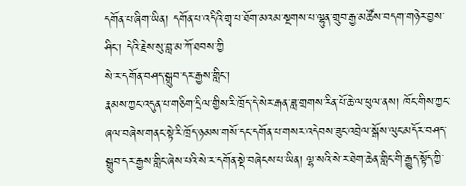དགོན་པ་ཞིག་ཡིན། དགོན་པ་འདིའི་གྲྭ་པ་ཐོག་མའམ་སྔགས་པ་ལྷུན་གྲུབ་རྒྱ་མཚོས་བདག་གཉེར་བྱས་ཤིང་། དེའི་རྗེས་སུ་བླ་མ་ཀོ་ཐབས་ཀྱི
སེ་ར་དགོན་བཤད་སྒྲུབ་དར་རྒྱས་གླིང་།
རྣམས་ཀྱང་འདུན་པ་གཅིག་དྲིལ་གྱིས་རི་ཁྲོད་དེ་སེར་རྒན་ཟླ་གྲགས་རིན་པོ་ཆེ་ལ་ཕུལ་ནས། ཁོང་གིས་ཀྱང་ཞལ་བཞེས་གནང་སྟེ་རི་ཁྲོད་ཉམས་གསོ་དང་དགོན་པ་གསར་འདེབས་ཟུང་འབྲེལ་སྒོས་ལུང་མདོར་བཤད་སྒྲུབ་དར་རྒྱས་གླིང་ཞེས་པའི་སེ་ར་དགོན་སྡེ་བཞེངས་པ་ཡིན། ལྷ་སའི་སེ་ར་ཐེག་ཆེན་གླིང་གི་རྒྱུད་སྟོད་ཀྱི་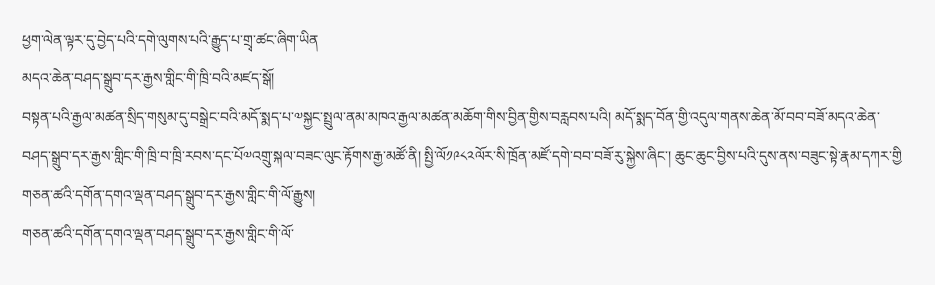ཕྱག་ལེན་ལྟར་དུ་བྱེད་པའི་དགེ་ལུགས་པའི་རྒྱུད་པ་གྲྭ་ཚང་ཞིག་ཡིན
མདའ་ཆེན་བཤད་སྒྲུབ་དར་རྒྱས་གླིང་གི་ཁྲི་བའི་མཛད་སྒོ།
བསྟན་པའི་རྒྱལ་མཚན་སྲིད་གསུམ་དུ་བསྒྲེང་བའི་མདོ་སྨད་པ་༧སྐྱང་སྤྲུལ་ནམ་མཁའ་རྒྱལ་མཚན་མཆོག་གིས་བྱིན་གྱིས་བརླབས་པའི། མདོ་སྨད་བོན་གྱི་འདུལ་གནས་ཆེན་མོ་བབ་བཟོ་མདའ་ཆེན་བཤད་སྒྲུབ་དར་རྒྱས་གླིང་གི་ཁྲི་བ་ཁྲི་རབས་དང་པོ༧འགྲུ་སྐལ་བཟང་ལུང་རྟོགས་རྒྱ་མཚོ་ནི། སྤྱི་ལོ༡༩༨༢ལོར་སི་ཁྲོན་མཛོ་དགེ་བབ་བཟོ་རུ་སྐྱེས་ཞིང་། ཆུང་ཆུང་བྱིས་པའི་དུས་ནས་བཟུང་སྟེ་རྣམ་དཀར་གྱི
གཅན་ཚའི་དགོན་དགའ་ལྡན་བཤད་སྒྲུབ་དར་རྒྱས་གླིང་གི་ལོ་རྒྱུས།
གཅན་ཚའི་དགོན་དགའ་ལྡན་བཤད་སྒྲུབ་དར་རྒྱས་གླིང་གི་ལོ་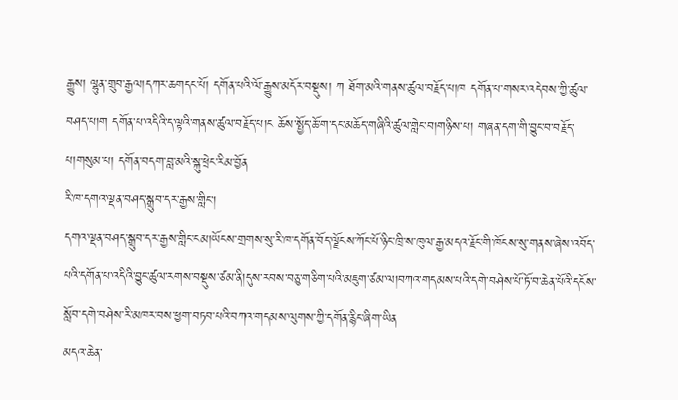རྒྱུས། ལྷུན་གྲུབ་རྒྱལ།དཀར་ཆགདང་པོ། དགོན་པའི་ལོ་རྒྱུས་མདོར་བསྡུས། ཀ ཐོག་མའི་གནས་ཚུལ་བརྗོད་པ།ཁ དགོན་པ་གསར་འདེབས་ཀྱི་ཚུལ་བཤད་པ།ག དགོན་པ་འདིའི་ད་ལྟའི་གནས་ཚུལ་བརྗོད་པ།ང ཆོས་སྤྱོད་ཆོ་ག་དང་མཆོད་གཞིའི་ཚུལ་གླེང་བ།གཉིས་པ། གཞན་དག་གི་བྱུང་བ་བརྗོད་པ།གསུམ་པ། དགོན་བདག་བླ་མའི་སྐུ་ཕྲེང་རིམ་བྱོན
རི་ཁ་དགའ་ལྡན་བཤད་སྒྲུབ་དར་རྒྱས་གླིང་།
དགའ་ལྡན་བཤད་སྒྲུབ་དར་རྒྱས་གླིང་ངམ།ཡོངས་གྲགས་སུ་རི་ཁ་དགོན་བོད་ལྗོངས་ཀོང་པོ་ཉིང་ཁྲི་ས་ཁུལ་རྒྱ་མདའ་རྗོང་གི་ཁོངས་སུ་གནས་ཞེས་འབོད་པའི་དགོན་པ་འདིའི་བྱུང་ཚུལ་རགས་བསྡུས་ཙམ་ནི།དུས་རབས་བཅུ་གཅིག་པའི་མཇུག་ཙམ་ལ།བཀའ་གདམས་པའི་དགེ་བཤེས་པོ་ཏོ་བ་ཆེན་པོའི་དངོས་སློབ་དགེ་བཤེས་རི་མཁར་བས་ཕྱག་བཏབ་པའི་བཀའ་གདམས་ལུགས་ཀྱི་དགོན་རྙིང་ཞིག་ཡིན
མདའ་ཆེན་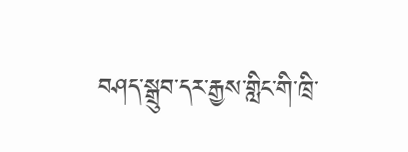བཤད་སྒྲུབ་དར་རྒྱས་གླིང་གི་ཁྲི་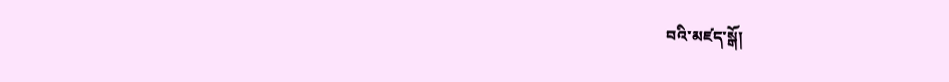བའི་མཛད་སྒོ།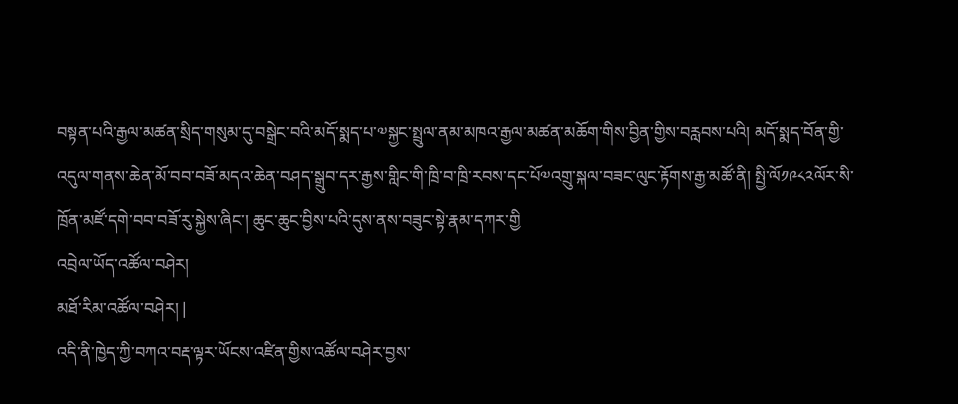བསྟན་པའི་རྒྱལ་མཚན་སྲིད་གསུམ་དུ་བསྒྲེང་བའི་མདོ་སྨད་པ་༧སྐྱང་སྤྲུལ་ནམ་མཁའ་རྒྱལ་མཚན་མཆོག་གིས་བྱིན་གྱིས་བརླབས་པའི། མདོ་སྨད་བོན་གྱི་འདུལ་གནས་ཆེན་མོ་བབ་བཟོ་མདའ་ཆེན་བཤད་སྒྲུབ་དར་རྒྱས་གླིང་གི་ཁྲི་བ་ཁྲི་རབས་དང་པོ༧འགྲུ་སྐལ་བཟང་ལུང་རྟོགས་རྒྱ་མཚོ་ནི། སྤྱི་ལོ༡༩༨༢ལོར་སི་ཁྲོན་མཛོ་དགེ་བབ་བཟོ་རུ་སྐྱེས་ཞིང་། ཆུང་ཆུང་བྱིས་པའི་དུས་ནས་བཟུང་སྟེ་རྣམ་དཀར་གྱི
འབྲེལ་ཡོད་འཚོལ་བཤེར།
མཐོ་རིམ་འཚོལ་བཤེར། |
འདི་ནི་ཁྱེད་ཀྱི་བཀའ་བརྡ་ལྟར་ཡོངས་འཛིན་གྱིས་འཚོལ་བཤེར་བྱས་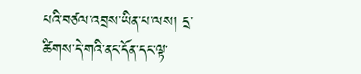པའི་བཙལ་འབྲས་ཡིན་པ་ལས། དྲ་ཚིགས་དེ་གའི་ནང་དོན་དང་ལྟ་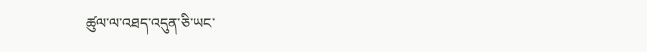ཚུལ་ལ་འཐད་འདུན་ཅི་ཡང་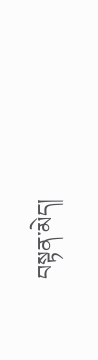བསྟན་མེད།